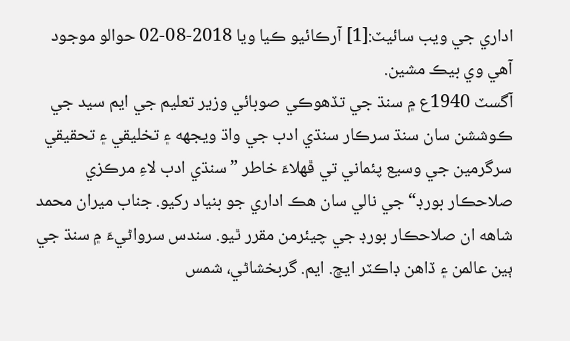اداري جي ويب سائيٽ:[1] آرڪائيو ڪيا ويا 2018-08-02 حوالو موجود آهي وي بيڪ مشين.
آگسٽ 1940ع ۾ سنڌ جي تڏهوڪي صوبائي وزير تعليم جي ايم سيد جي ڪوششن سان سنڌ سرڪار سنڌي ادب جي واڌ ويجهه ۽ تخليقي ۽ تحقيقي سرگرمين جي وسيع پئماني تي ڦهلاءَ خاطر ”سنڌي ادب لاءِ مرڪزي صلاحڪار بورڊ“ جي نالي سان هڪ اداري جو بنياد رکيو. جناب ميران محمد شاهه ان صلاحڪار بورڊ جي چيئرمن مقرر ٿيو. سندس سرواڻيءَ ۾ سنڌ جي ٻين عالمن ۽ ڏاهن ڊاڪٽر ايڇ. ايم. گربخشاڻي، شمس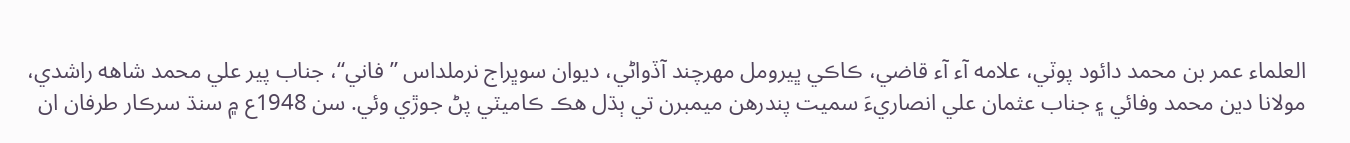العلماء عمر بن محمد دائود پوٽي، علامه آء آء قاضي، ڪاڪي ڀيرومل مهرچند آڏواڻي، ديوان سوڀراج نرملداس ”فاني“، جناب پير علي محمد شاهه راشدي، مولانا دين محمد وفائي ۽ جناب عثمان علي انصاريءَ سميت پندرهن ميمبرن تي ٻڌل هڪ ڪاميٽي پڻ جوڙي وئي. سن 1948ع ۾ سنڌ سرڪار طرفان ان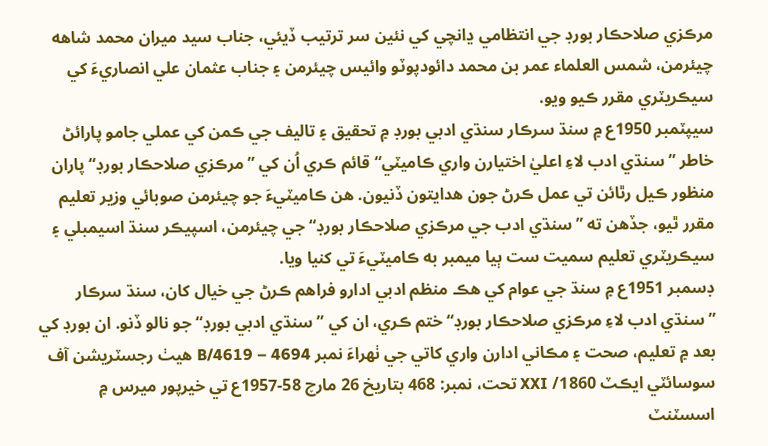مرڪزي صلاحڪار بورڊ جي انتظامي ڍانچي کي نئين سر ترتيب ڏيئي، جناب سيد ميران محمد شاهه چيئرمن، شمس العلماء عمر بن محمد دائودپوٽو وائيس چيئرمن ۽ جناب عثمان علي انصاريءَ کي سيڪريٽري مقرر ڪيو ويو.
سيپٽمبر 1950ع ۾ سنڌ سرڪار سنڌي ادبي بورڊ ۾ تحقيق ۽ تاليف جي ڪمن کي عملي جامو پارائڻ خاطر ”سنڌي ادب لاءِ اعليٰ اختيارن واري ڪاميٽي“ قائم ڪري اُن کي ”مرڪزي صلاحڪار بورڊ“ پاران منظور ڪيل رٿائن تي عمل ڪرڻ جون هدايتون ڏنيون. هن ڪاميٽيءَ جو چيئرمن صوبائي وزير تعليم مقرر ٿيو، جڏهن ته ”سنڌي ادب جي مرڪزي صلاحڪار بورڊ“ جي چيئرمن، اسپيڪر سنڌ اسيمبلي ۽ سيڪريٽري تعليم سميت ست ٻيا ميمبر به ڪاميٽيءَ تي کنيا ويا.
ڊسمبر 1951ع ۾ سنڌ جي عوام کي هڪ منظم ادبي ادارو فراهم ڪرڻ جي خيال کان، سنڌ سرڪار ”سنڌي ادب لاءِ مرڪزي صلاحڪار بورڊ“ ختم ڪري، ان کي ”سنڌي ادبي بورڊ“ جو نالو ڏنو. ان بورڊ کي بعد ۾ تعليم، صحت ۽ مڪاني ادارن واري کاتي جي ٺهراءَ نمبر B/4619 – 4694 هيٺ رجسٽريشن آف سوسائٽي ايڪٽ 1860/ XXI تحت، نمبر: 468 بتاريخ 26 مارچ 58-1957ع تي خيرپور ميرس ۾ اسسٽنٽ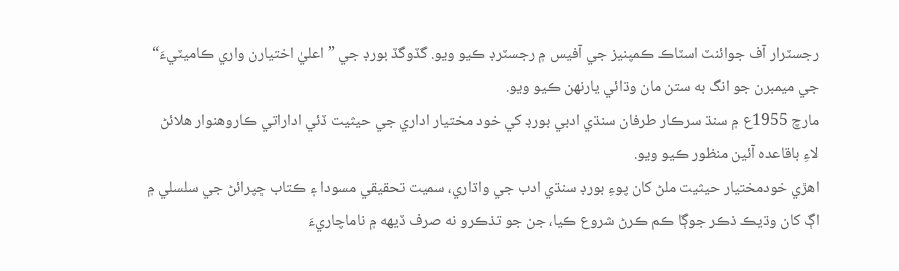رجسٽرار آف جوائنٽ اسٽاڪ ڪمپنيز جي آفيس ۾ رجسٽرڊ ڪيو ويو. گڏوگڏ بورڊ جي ”اعليٰ اختيارن واري ڪاميٽيءَ“ جي ميمبرن جو انگ به ستن مان وڌائي يارنهن ڪيو ويو.
مارچ 1955ع ۾ سنڌ سرڪار طرفان سنڌي ادبي بورڊ کي خود مختيار اداري جي حيثيت ڏئي اداراتي ڪاروهنوار هلائڻ لاءِ باقاعده آئين منظور ڪيو ويو.
اهڙي خودمختيار حيثيت ملڻ کان پوءِ بورڊ سنڌي ادب جي واڌاري، سميت تحقيقي مسودا ۽ ڪتاب ڇپرائڻ جي سلسلي ۾ اڳ کان وڌيڪ ذڪر جوڳا ڪم ڪرڻ شروع ڪيا، جن جو تذڪرو نه صرف ڏيهه ۾ ناماچاريءَ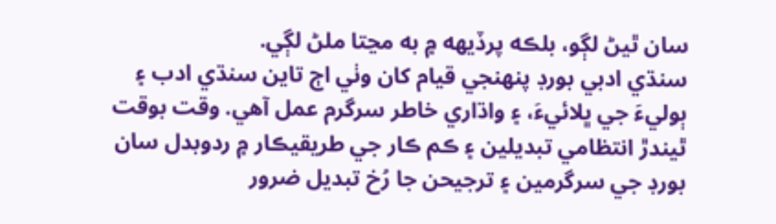سان ٿيڻ لڳو، بلڪه پرڏيهه ۾ به مڃتا ملڻ لڳي.
سنڌي ادبي بورڊ پنهنجي قيام کان وٺي اڄ تاين سنڌي ادب ۽ ٻوليءَ جي ڀلائيءَ، ۽ واڌاري خاطر سرگرم عمل آهي. وقت بوقت ٿيندڙ انتظامي تبديلين ۽ ڪم ڪار جي طريقيڪار ۾ ردوبدل سان بورڊ جي سرگرمين ۽ ترجيحن جا رُخ تبديل ضرور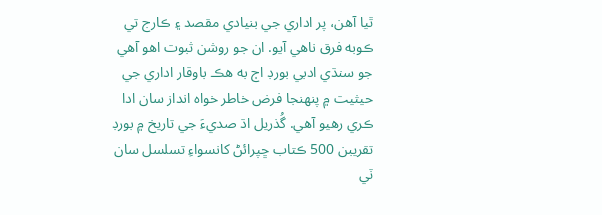ٿيا آهن، پر اداري جي بنيادي مقصد ۽ ڪارج تي ڪوبه فرق ناهي آيو. ان جو روشن ثبوت اهو آهي جو سنڌي ادبي بورڊ اڄ به هڪ باوقار اداري جي حيثيت ۾ پنهنجا فرض خاطر خواه انداز سان ادا ڪري رهيو آهي. گُذريل اڌ صديءَ جي تاريخ ۾ بورڊ تقريبن 500 ڪتاب ڇپرائڻ کانسواءِ تسلسل سان ٽي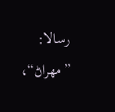رسالا: ”مهراڻ“،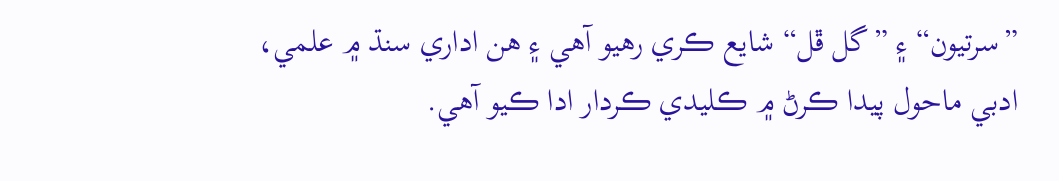”سرتيون“ ۽ ”گل ڦل“ شايع ڪري رهيو آهي ۽ هن اداري سنڌ ۾ علمي، ادبي ماحول پيدا ڪرڻ ۾ ڪليدي ڪردار ادا ڪيو آهي.